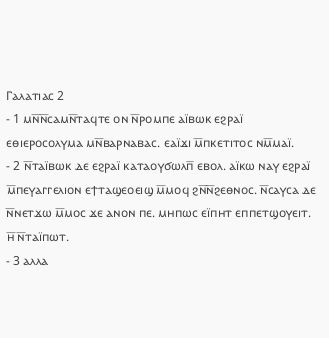Ⲅⲁⲗⲁⲧⲓⲁⲥ 2
- 1 ⲙⲛ̅ⲛ̅ⲥⲁⲙⲛ̅ⲧⲁϥⲧⲉ ⲟⲛ ⲛ̅ⲣⲟⲙⲡⲉ ⲁⲓ̈ⲃⲱⲕ ⲉϩⲣⲁⲓ̈ ⲉⲑⲓⲉⲣⲟⲥⲟⲗⲩⲙⲁ ⲙⲛ̅ⲃⲁⲣⲛⲁⲃⲁⲥ. ⲉⲁⲓ̈ϫⲓ ⲙ̅ⲡⲕⲉⲧⲓⲧⲟⲥ ⲛⲙ̅ⲙⲁⲓ̈.
- 2 ⲛ̅ⲧⲁⲓ̈ⲃⲱⲕ ⲇⲉ ⲉϩⲣⲁⲓ̈ ⲕⲁⲧⲁⲟⲩϭⲱⲗⲡ̅ ⲉⲃⲟⲗ. ⲁⲓ̈ⲕⲱ ⲛⲁⲩ ⲉϩⲣⲁⲓ̈ ⲙ̅ⲡⲉⲩⲁⲅⲅⲉⲗⲓⲟⲛ ⲉϯⲧⲁϣⲉⲟⲉⲓϣ ⲙ̅ⲙⲟϥ ϩⲛ̅ⲛ̅ϩⲉⲑⲛⲟⲥ. ⲛ̅ⲥⲁⲩⲥⲁ ⲇⲉ ⲛ̅ⲛⲉⲧϫⲱ ⲙ̅ⲙⲟⲥ ϫⲉ ⲁⲛⲟⲛ ⲡⲉ. ⲙⲏⲡⲱⲥ ⲉⲓ̈ⲡⲏⲧ ⲉⲡⲡⲉⲧϣⲟⲩⲉⲓⲧ. ⲏ̅ ⲛ̅ⲧⲁⲓ̈ⲡⲱⲧ.
- 3 ⲁⲗⲗⲁ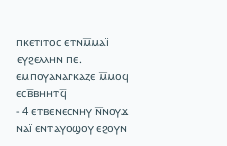ⲡⲕⲉⲧⲓⲧⲟⲥ ⲉⲧⲛⲙ̅ⲙⲁⲓ̈ ⲉⲩϩⲉⲗⲗⲏⲛ ⲡⲉ. ⲉⲙⲡⲟⲩⲁⲛⲁⲅⲕⲁⲍⲉ ⲙ̅ⲙⲟϥ ⲉⲥⲃ̅ⲃⲏⲏⲧϥ̅
- 4 ⲉⲧⲃⲉⲛⲉⲥⲛⲏⲩ ⲛ̅ⲛⲟⲩϫ ⲛⲁⲓ̈ ⲉⲛⲧⲁⲩⲟϣⲟⲩ ⲉϩⲟⲩⲛ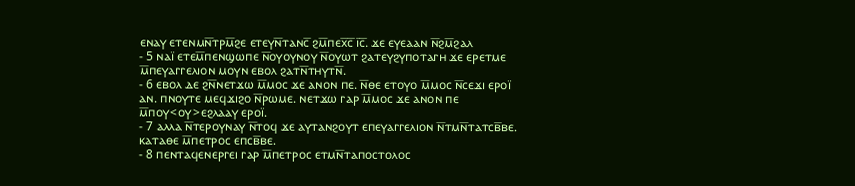ⲉⲛⲁⲩ ⲉⲧⲉⲛⲙⲛ̅ⲧⲣⲙ̅ϩⲉ ⲉⲧⲉⲩⲛ̅ⲧⲁⲛⲥ̅ ϩⲙ̅ⲡⲉⲭ̅ⲥ̅ ⲓ̅ⲥ̅. ϫⲉ ⲉⲩⲉⲁⲁⲛ ⲛ̅ϩⲙ̅ϩⲁⲗ
- 5 ⲛⲁⲓ̈ ⲉⲧⲉⲙ̅ⲡⲉⲛϣⲱⲡⲉ ⲛ̅ⲟⲩⲟⲩⲛⲟⲩ ⲛ̅ⲟⲩⲱⲧ ϩⲁⲧⲉⲩϩⲩⲡⲟⲧⲁⲅⲏ ϫⲉ ⲉⲣⲉⲧⲙⲉ ⲙ̅ⲡⲉⲩⲁⲅⲅⲉⲗⲓⲟⲛ ⲙⲟⲩⲛ ⲉⲃⲟⲗ ϩⲁⲧⲛ̅ⲧⲏⲩⲧⲛ̅.
- 6 ⲉⲃⲟⲗ ⲇⲉ ϩⲛ̅ⲛⲉⲧϫⲱ ⲙ̅ⲙⲟⲥ ϫⲉ ⲁⲛⲟⲛ ⲡⲉ. ⲛ̅ⲑⲉ ⲉⲧⲟⲩⲟ ⲙ̅ⲙⲟⲥ ⲛ̅ⲥⲉϫⲓ ⲉⲣⲟⲓ̈ ⲁⲛ. ⲡⲛⲟⲩⲧⲉ ⲙⲉϥϫⲓϩⲟ ⲛ̅ⲣⲱⲙⲉ. ⲛⲉⲧϫⲱ ⲅⲁⲣ ⲙ̅ⲙⲟⲥ ϫⲉ ⲁⲛⲟⲛ ⲡⲉ ⲙ̅ⲡⲟⲩ<ⲟⲩ>ⲉϩⲗⲁⲁⲩ ⲉⲣⲟⲓ̈.
- 7 ⲁⲗⲗⲁ ⲛ̅ⲧⲉⲣⲟⲩⲛⲁⲩ ⲛ̅ⲧⲟϥ ϫⲉ ⲁⲩⲧⲁⲛϩⲟⲩⲧ ⲉⲡⲉⲩⲁⲅⲅⲉⲗⲓⲟⲛ ⲛ̅ⲧⲙⲛ̅ⲧⲁⲧⲥⲃ̅ⲃⲉ. ⲕⲁⲧⲁⲑⲉ ⲙ̅ⲡⲉⲧⲣⲟⲥ ⲉⲡⲥⲃ̅ⲃⲉ.
- 8 ⲡⲉⲛⲧⲁϥⲉⲛⲉⲣⲅⲉⲓ ⲅⲁⲣ ⲙ̅ⲡⲉⲧⲣⲟⲥ ⲉⲧⲙⲛ̅ⲧⲁⲡⲟⲥⲧⲟⲗⲟⲥ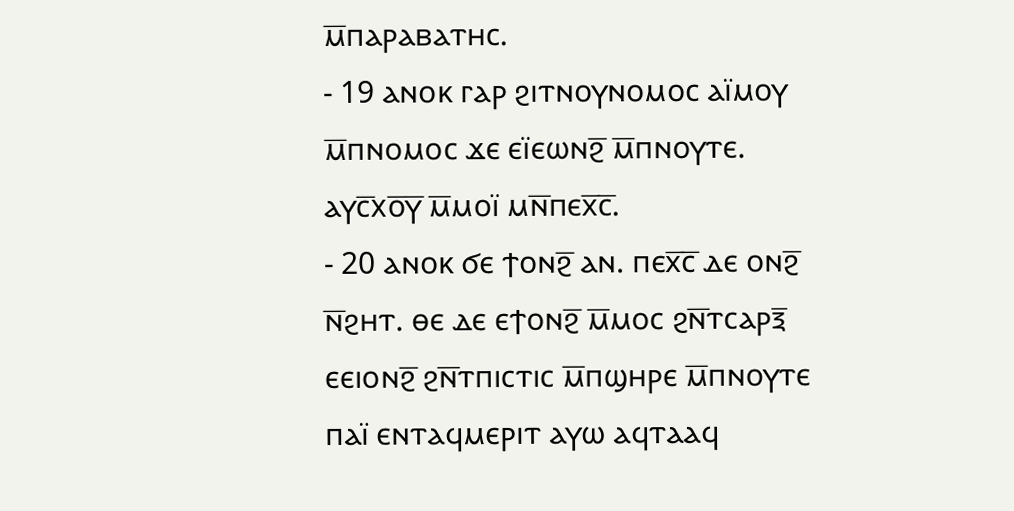ⲙ̅ⲡⲁⲣⲁⲃⲁⲧⲏⲥ.
- 19 ⲁⲛⲟⲕ ⲅⲁⲣ ϩⲓⲧⲛⲟⲩⲛⲟⲙⲟⲥ ⲁⲓ̈ⲙⲟⲩ ⲙ̅ⲡⲛⲟⲙⲟⲥ ϫⲉ ⲉⲓ̈ⲉⲱⲛϩ̅ ⲙ̅ⲡⲛⲟⲩⲧⲉ. ⲁⲩⲥ̅xⲟ̅ⲩ̅ ⲙ̅ⲙⲟⲓ̈ ⲙⲛ̅ⲡⲉⲭ̅ⲥ̅.
- 20 ⲁⲛⲟⲕ ϭⲉ ϯⲟⲛϩ̅ ⲁⲛ. ⲡⲉⲭ̅ⲥ̅ ⲇⲉ ⲟⲛϩ̅ ⲛ̅ϩⲏⲧ. ⲑⲉ ⲇⲉ ⲉϯⲟⲛϩ̅ ⲙ̅ⲙⲟⲥ ϩⲛ̅ⲧⲥⲁⲣⲝ̅ ⲉⲉⲓⲟⲛϩ̅ ϩⲛ̅ⲧⲡⲓⲥⲧⲓⲥ ⲙ̅ⲡϣⲏⲣⲉ ⲙ̅ⲡⲛⲟⲩⲧⲉ ⲡⲁⲓ̈ ⲉⲛⲧⲁϥⲙⲉⲣⲓⲧ ⲁⲩⲱ ⲁϥⲧⲁⲁϥ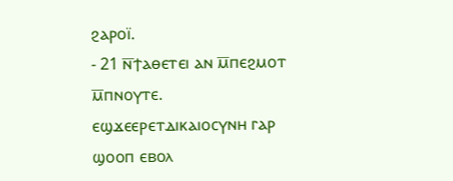ϩⲁⲣⲟⲓ̈.
- 21 ⲛ̅ϯⲁⲑⲉⲧⲉⲓ ⲁⲛ ⲙ̅ⲡⲉϩⲙⲟⲧ ⲙ̅ⲡⲛⲟⲩⲧⲉ. ⲉϣϫⲉⲉⲣⲉⲧⲇⲓⲕⲁⲓⲟⲥⲩⲛⲏ ⲅⲁⲣ ϣⲟⲟⲡ ⲉⲃⲟⲗ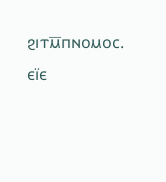ϩⲓⲧⲙ̅ⲡⲛⲟⲙⲟⲥ. ⲉⲓ̈ⲉ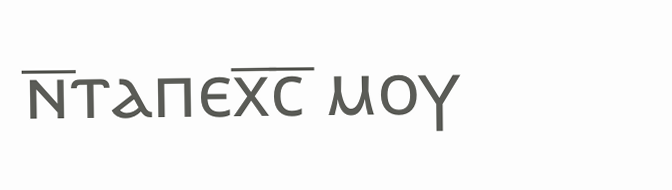ⲛ̅ⲧⲁⲡⲉⲭ̅ⲥ̅ ⲙⲟⲩ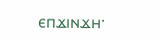ⲉⲡϫⲓⲛϫⲏ·